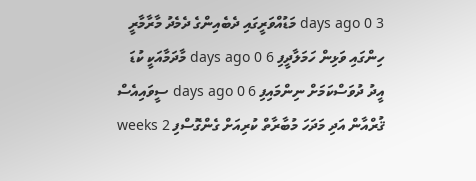3 days ago 0 މަޑުއްވަރީގައި ދެބެއިންގެ ދެމެދު މާރާމާރީ ހިންގައި ވަޅިން ހަމަލާދީފި 6 days ago 0 މާދަމާއަކީ ކުޑަ އީދު ދުވަސްކަމަށް ނިންމައިފި 6 days ago 0 ސީވައިއެސް ޤުރްއާން އަދި މަދަހަ މުބާރާތް ކުރިއަށް ގެންގޮސްފި 2 weeks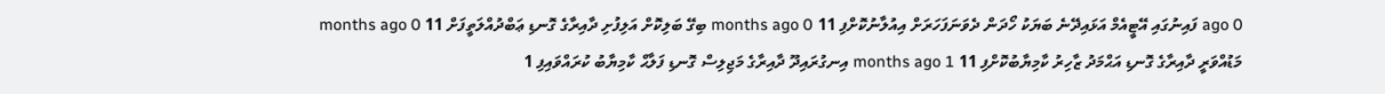ago 0 ފައިނުގައި އޭޓީއެމް އަޅައިދޭނެ ބަޔަކު ހޯދަން ދެވަނަފަހަރަށް އިއުލާނުކޮށްފި 11 months ago 0 ބިގޭ ބަލިކޮށް އަލިފުށި ދާއިރާގެ ގޮނޑި ޢަބްދުއްލަތީފަށް 11 months ago 0 މަޑުއްވަރީ ދާއިރާގެ ގޮނޑި އަޙްމަދު ޒާހިރު ކާމިޔާބުކޮށްފި 11 months ago 1 އިނގުރައިދޫ ދާއިރާގެ މަޖިލިސް ގޮނޑި ފަލާޙް ކާމިޔާބު ކުރައްވައިފި 1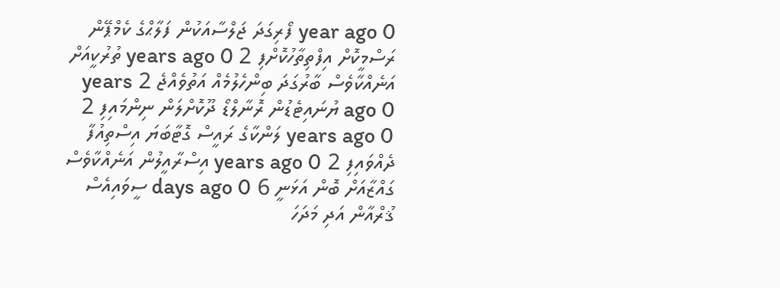year ago 0 ފޯރިގަދަ ޖަލްސާއަކުން ފަލާޙްގެ ކެމްޕޭން ރަސްމީކޮށް އިފްތިތާހުކޮށްފި 2 years ago 0 ތުރުކީއަށް އަނެއްކާވެސް ބާރުގަދަ ބިންހެލުމެއް އަތުވެއްޖެ 2 years ago 0 ޔުނައިޓެޑުން ރޮނާލްޑޯ ދޫކޮށްލަން ނިންމައިފި 2 years ago 0 ލަންކާގެ ރައީސް ގޮޓާބަޔަ އިސްތިއުފާ ދެއްވައިފި 2 years ago 0 އިސްރާއީލުން އަނެއްކާވެސް ގައްޒާއަށް ބޮން އަޅަނީ 6 days ago 0 ސީވައިއެސް ޤުރްއާން އަދި މަދަހަ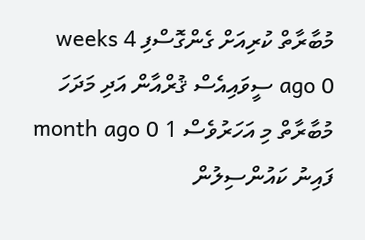މުބާރާތް ކުރިއަށް ގެންގޮސްފި 4 weeks ago 0 ސީވައިއެސް ޤުރްއާން އަދި މަދަހަ މުބާރާތް މި އަހަރުވެސް 1 month ago 0 ފައިނު ކައުންސިލުން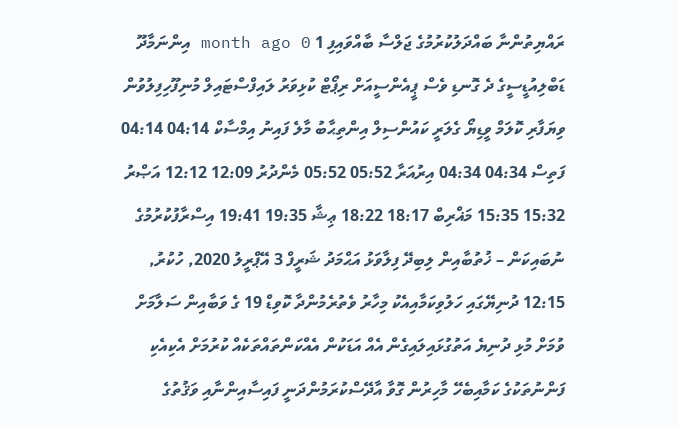ރައްޔިތުންނާ ބައްދަލުކުރުމުގެ ޖަލްސާ ބާއްވައިފި 1 month ago 0 އިންނަމާދޫ ޑަބްލިއުޑީސީގެ ދެ ގޮނޑި ވެސް ޕީއެންސީއަށް ރިޕޯޓް ކުޅިވަރު ލައިފްސްޓައިލް މުނިފޫހިފިލުވުން ވިޔަފާރި ކޮލަމް ވީޑިޔޯ ގެލަރީ ކައުންސިލް އިންތިޙާބު މާލެ ފައިނު އިމްސާކް 04:14 04:14 ފަތިސް 04:34 04:34 އިރުއަރާ 05:52 05:52 މެންދުރު 12:09 12:12 އަޞްރު 15:32 15:35 މަޣްރިބް 18:17 18:22 ޢިޝާ 19:35 19:41 އިސްރާފުކުރުމުގެ ނުބައިކަން – ޚުތުބާއިން ލިބިދޭ ފިލާވަޅު އަޙްމަދު ޝަރީފް 3 އޭޕްރީލު 2020, ހުކުރު, 12:15 ދުނިޔޭގައި ހަލުވިކަމާއިއެކު މިހާރު ވެތުރެމުންދާ ކޮވިޑް 19 ގެ ވަބާއިން ސަލާމަށް ވުމަށް މުޅި ދުނިޔެ އަތުގުޅައިލައިގެން އެއް އަޑަކުން އެއްކަންތައްތަކެއް ކުރުމަށް އެކިއެކި ފަންނުތަކުގެ ކަމާއިބެހޭ މާހިރުން ގޮވާ އާދޭސްކުރަމުންދަނީ ފައިސާއިންނާއި ވަޤުތުގެ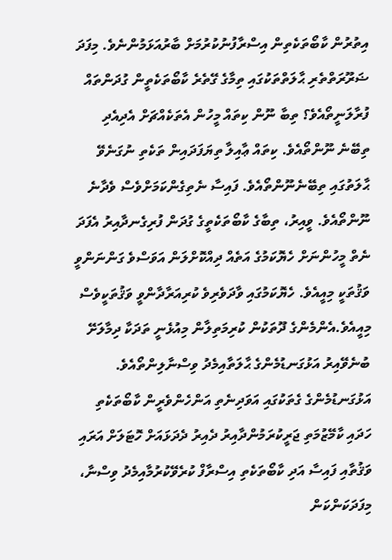އިތުރުން ކާބޯތަކެތިން އިސްރާފުނުކުރުމަށް ބާރުއަޅަމުންނެވެ. މިފަދަ ޟަރޫރަތްތެރި ޙާލަތްތަކުގައި ތިމާގެ ގޭތެރެ ކާބޯތަކެތީން ގުދަންތައް ފުރާލަނީތޯއެވެ؟ ތިބާ ނޫން ކިތައް މީހުން އެތަކެއްޗަށް އެދިއެދި ތިބޭނެ ނޫންތޯއެވެ. ކިތައް ޢާއިލާ ތިޔަފަދައިން ތަކެތި ނުގަނެވޭ ޙާލަތުގައި ތިބޭނެނޫންތޯއެވެ. ފައިސާ ނެތިގެންކަމަށްވެސް ވެދާނެ ނޫންތޯއެވެ. ވީއިރު، ތިބާގެ ކާބޯތަކެތީގެ ގުދަން ފުރިގެނދާއިރު އެފަދަ ނެތް މީހުންނަށް ހެޔޮކަމުގެ އަތެއް ދިއްކޮށްލަން އަވަސްވެ ގަންނަންވީ ވަޤުތަކީ މިއީއެވެ. ހެޔޮކަމުގައި ވާދަވެރިވެ ކުރިއަރާދާންވީ ވަޤުތަކީވެސް މިއީއެވެ.އެންމެންގެ ދޫތަކުން ކުރިމަތިލާން މިއުޅެނީ ތަދަކާ ދިމާލަށޭ ބުނެވޭއިރު އަޅުގަނޑުމެންގެ ޙާލަތާއިމެދު ވިސްނާލިންތޯއެވެ. އަޅުގަނޑުމެންގެ ގެތަކުގައި އަވަދިނެތި އަންހެންވެރީން ކާބޯތަކެތި ހަދައި ކާމޭޒުމަތި ޖަރީކުރަމުންދާއިރު ދެއިރު ދެދަޅައަށް ހޮޓަލަށް އަރައި ވަޤުތާއި ފައިސާ އަދި ކާބޯތަކެތި އިސްރާފް ކުރެވޭކުރުމާއިމެދު ވިސްނާ، މިފަދަކަންކަން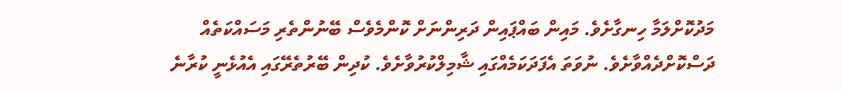މަދުކޮށްލަމާ ހިނގާށެވެ. މައިން ބައްޕައިން ދަރިންނަށް ކޮންމެވެސް ބޭނުންތެރި މަސައްކަތެއް ދަސްކޮށްދެއްވާށެވެ. ނުވަތަ އެފަދަކަމެއްގައި ޝާމިލްކުރުވާށެވެ. ކުދިން ބޭރުތެރޭގައި އެއުޅެނީ ކުރާނެ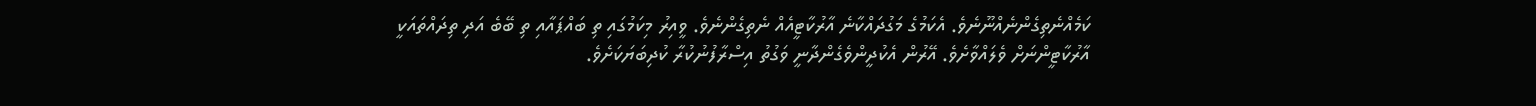ކަމެއްނެތިގެންނެއްނޫނެވެ. އެކަމުގެ މަގުދައްކާނެ އާރުކާޓީއެއް ނެތިގެންނެވެ. ވީއިރު މިކަމުގައި ތި ބައްޕައާއި ތި ބޭބެ އަދި ތިދައްތައަކީ އާރުކާޓީންނަށް ވެލައްވާށެވެ. އޭރުން އެކުދީންވެގެންދާނީ ވަގުތު އިސްރާފުނުކުރާ ކުދިބަޔަކަށެވެ.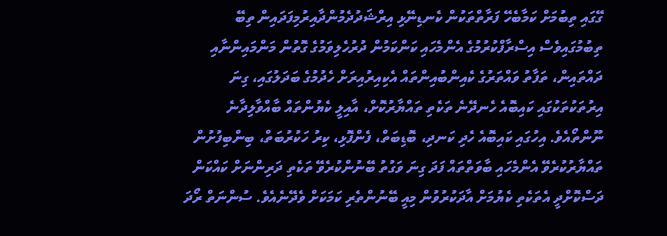ގޭގައި ތިބުމަށް ކަމާބެހޭ ފަރާތްތަކުން ކެނޑިނޭޅި އިރްޝަދުދެމުންދާއިރުމިފަދައިން ތިބޭ ތިބުމުގައިވެސް އިސްރާފްކުރުމުގެ އެންމެހައި ކަންކަމުން ދުރުހެލިވަމުގެ ގޮތުން މަންމައިންނާއި ދައްތައިން، ތަފާތު ވައްތަރުގެ ކެއިންބުއިންތައް އެކިއިރުއިރަށް ހެދުމުގެ ބަދަލުގައި، ގިނަ އިރުތަކުތަކުގައި ކައިބޮއެ ހެނދޭނެ ތަކެތި ތައްޔާރުކޮށް، އާއިލީ ކެޔުންތައް ބާއްވާލިދާނެ ނޫންތޯއެވެ. އިހުގައި ކައިބޮއެ ހެދި ކަނދި، ބޮޑިބަތް، ފެންފޮޅި، ކިރު ހަކުރުބަތް، ބިންބިފުށުން ތައްޔާރުކުރެވޭ އެންމެހައި ބާވަތްތައް ފަދަ ގިނަ ވަގުތު ބޭނުންކުރެވޭ ތަކެތި ދަރިންނަށް ކައްކަން ދަސްކޮށްދީ އެތަކެތި ކެޔުމަށް އާދަކުރުވުން މިއީ ބޭނުންތެރި ކަމަކަށް ވެދޭނެއެވެ. ސުންނަތް ރޯދަ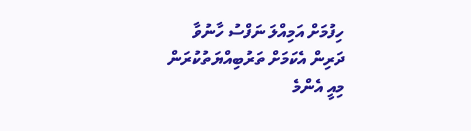ހިފުމަށް އަމިއްލަ ނަފްސު ހާނުވާ ދަރިން އެކަމަށް ތަރުބިއްޔަތުކުރަން މިއީ އެންމެ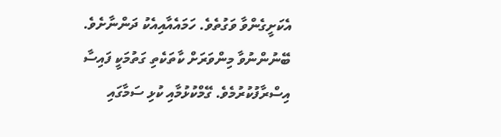އެކަށީގެންވާ ވަގުތެވެ. ހަމައެއާއިއެކު ދަންނާށެވެ. ބޭނުންނުވާ މިންވަރަށް ކާތަކެތި ގަތުމަކީ ފައިސާ އިސްރާފުކުރުމެވެ. ގޭމްކުޅުމާއި ކުޅި ސަމާގައި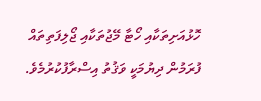ހޮޅުއަށިތަކާއި ހޯޓާ މޭޖުތަކާއި ޖޯލިފަތިތައް ފުރަމުން ދިޔުމަކީ ވަޤުތު އިސްރާފުކުރުމެވެ.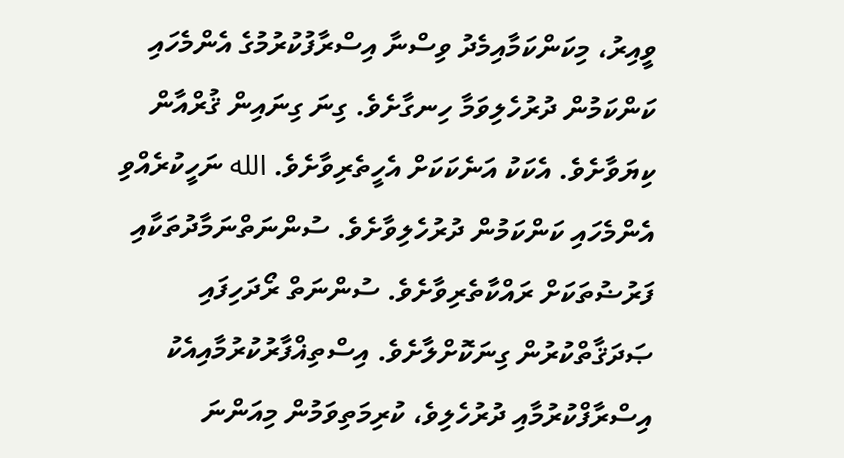ވީއިރު، މިކަންކަމާއިމެދު ވިސްނާ އިސްރާފުކުރުމުގެ އެންމެހައި ކަންކަމުން ދުރުހެލިވަމާ ހިނގާށެވެ. ގިނަ ގިނައިން ޤުރްއާން ކިޔަވާށެވެ. އެކަކު އަނެކަކަށް އެހީތެރިވާށެވެ. الله ނަހީކުރެއްވި އެންމެހައި ކަންކަމުން ދުރުހެލިވާށެވެ. ސުންނަތްނަމާދުތަކާއި ފަރުޟުތަކަށް ރައްކާތެރިވާށެވެ. ސުންނަތް ރޯދަހިފައި ޞަދަޤާތްކުރުން ގިނަކޮށްލާށެވެ. އިސްތިޣްފާރުކުރުމާއިއެކު އިސްރާފްކުރުމާއި ދުރުހެލިވެ، ކުރިމަތިވަމުން މިއަންނަ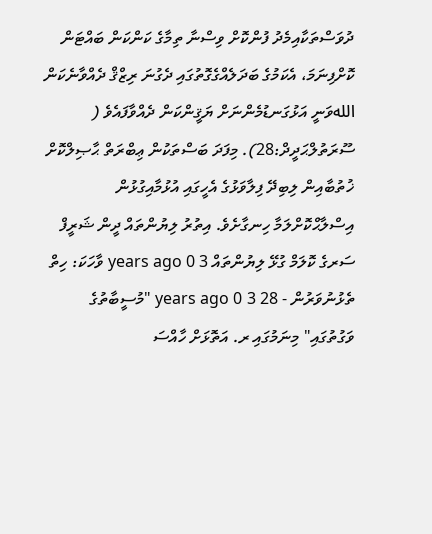ދުވަސްތަކާއިމެދު ފުންކޮށް ވިސްނާ ތިމާގެ ކަންކަން ބައްޓަން ކޮށްފިނަމަ، އެކަމުގެ ބަދަލެއްގެގޮތުގައި ދެގުނަ ރިޒްޤް ދެއްވާނެކަން اللهވަނީ އަޅުގަނޑުމެންނަށް ޔަޤީންކަން ދެއްވާފައެވެ ( ސޫރަތުލްޙަދީދް:28). މިފަދަ ބަސްތަކުން ޢިބްރަތް ޙާޞިލްކޮށް ޚުތުބާއިން ލިބިދޭ ފިލާވަޅުގެ އެހީގައި އުޅުމާއިގުޅުން އިސްލާޙްކޮށްލަމާ ހިނގާށެވެ. އިތުރު ލިޔުންތައް ދީން ޝަރީފް ސަރގެ ކޮލަމް ގުޅޭ ލިޔުންތައް 3 years ago 0 ވާހަކަ: ހިތް ތެޅުނުވަރުން - 28 3 years ago 0 "މުސީބާތުގެ ވަގުތުގައި" މިނަމުގައި ރ. އަތޮޅަށް ހާއްސަ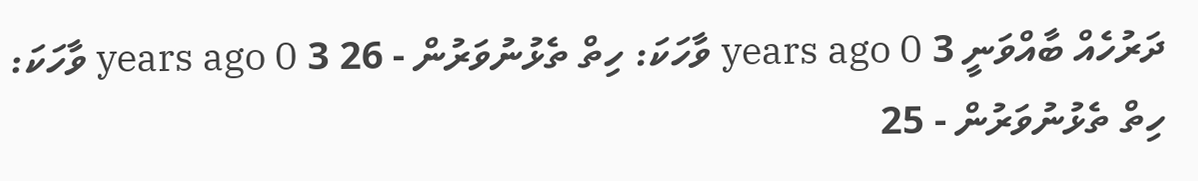ދަރުހެއް ބާއްވަނީ 3 years ago 0 ވާހަކަ: ހިތް ތެޅުނުވަރުން - 26 3 years ago 0 ވާހަކަ: ހިތް ތެޅުނުވަރުން - 25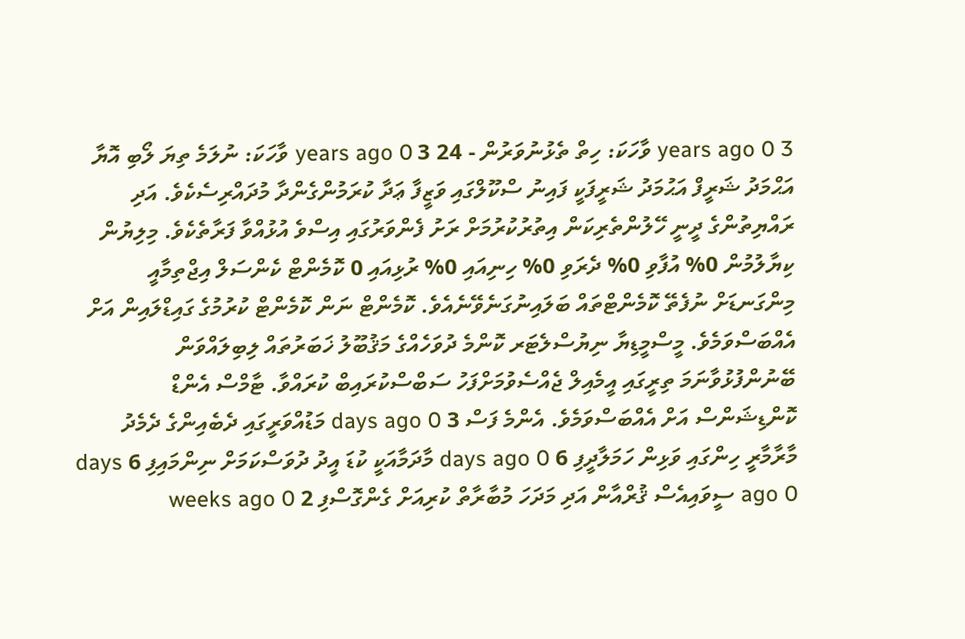3 years ago 0 ވާހަކަ: ހިތް ތެޅުނުވަރުން - 24 3 years ago 0 ވާހަކަ: ނުލަމެ ތިޔަ ލޯބި އޮޔާ އަޙްމަދު ޝަރީފް އަޙުމަދު ޝަރީފަކީ ފައިނު ސްކޫލްގައި ވަޒީފާ ޢަދާ ކުރަމުންގެންދާ މުދައްރިސެކެވެ. އަދި ރައްޔިތުންގެ ދީނީ ހޭލުންތެރިކަން އިތުރުކުރުމަށް ރަށު ފެންވަރުގައި އިސްވެ އުޅުއްވާ ފަރާތެކެވެ. މިލިޔުން ކިޔާލުމުން 0% އުފާވި 0% ދެރަވި 0% ހިނިއައި 0% ރުޅިއައި 0 ކޮމެންޓް ކެންސަލް އިޖްތިމާއީ މިންގަނޑަށް ނުފެތޭ ކޮމެންޓްތައް ބަލައިނުގަނެވޭނެއެވެ. ކޮމެންޓް ނަން ކޮމެންޓް ކުރުމުގެ ގައިޑްލައިން އަށް އެއްބަސްވަމެވެ. މީސްމީޑިޔާ ނިޔުސްލެޓަރ ކޮންމެ ދުވަހެއްގެ މަޤުބޫލު ޚަބަރުތައް ލިބިލައްވަން ބޭނުންފުޅުވާނަމަ ތިރީގައި އީމެއިލް ޖެއްސެވުމަށްފަހު ސަބްސްކުރައިބް ކުރައްވާ. ޓާމްސް އެންޑް ކޮންޑިޝަންސް އަށް އެއްބަސްވަމެވެ. އެންމެ ފަސް 3 days ago 0 މަޑުއްވަރީގައި ދެބެއިންގެ ދެމެދު މާރާމާރީ ހިންގައި ވަޅިން ހަމަލާދީފި 6 days ago 0 މާދަމާއަކީ ކުޑަ އީދު ދުވަސްކަމަށް ނިންމައިފި 6 days ago 0 ސީވައިއެސް ޤުރްއާން އަދި މަދަހަ މުބާރާތް ކުރިއަށް ގެންގޮސްފި 2 weeks ago 0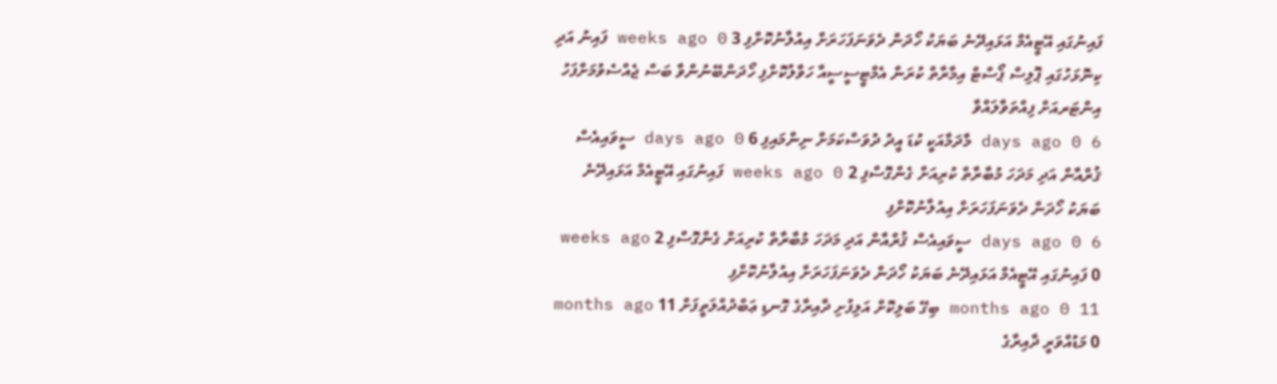ފައިނުގައި އޭޓީއެމް އަޅައިދޭނެ ބަޔަކު ހޯދަން ދެވަނަފަހަރަށް އިއުލާނުކޮށްފި 3 weeks ago 0 ފައިނު އަދި ކިނޮޅަހުގައި ޕޮލިސް ޕޯސްޓް އިމާރާތް ކުރަން އެމްޓީސީސީއާ ހަވާލުކޮށްފި ހޯދަންބޭނުންވާ ބަސް ޖެއްސެވުމަށްފަހު އިންޓަރއަށް ފިއްތަވާލައްވާ
6 days ago 0 މާދަމާއަކީ ކުޑަ އީދު ދުވަސްކަމަށް ނިންމައިފި 6 days ago 0 ސީވައިއެސް ޤުރްއާން އަދި މަދަހަ މުބާރާތް ކުރިއަށް ގެންގޮސްފި 2 weeks ago 0 ފައިނުގައި އޭޓީއެމް އަޅައިދޭނެ ބަޔަކު ހޯދަން ދެވަނަފަހަރަށް އިއުލާނުކޮށްފި
6 days ago 0 ސީވައިއެސް ޤުރްއާން އަދި މަދަހަ މުބާރާތް ކުރިއަށް ގެންގޮސްފި 2 weeks ago 0 ފައިނުގައި އޭޓީއެމް އަޅައިދޭނެ ބަޔަކު ހޯދަން ދެވަނަފަހަރަށް އިއުލާނުކޮށްފި
11 months ago 0 ބިގޭ ބަލިކޮށް އަލިފުށި ދާއިރާގެ ގޮނޑި ޢަބްދުއްލަތީފަށް 11 months ago 0 މަޑުއްވަރީ ދާއިރާގެ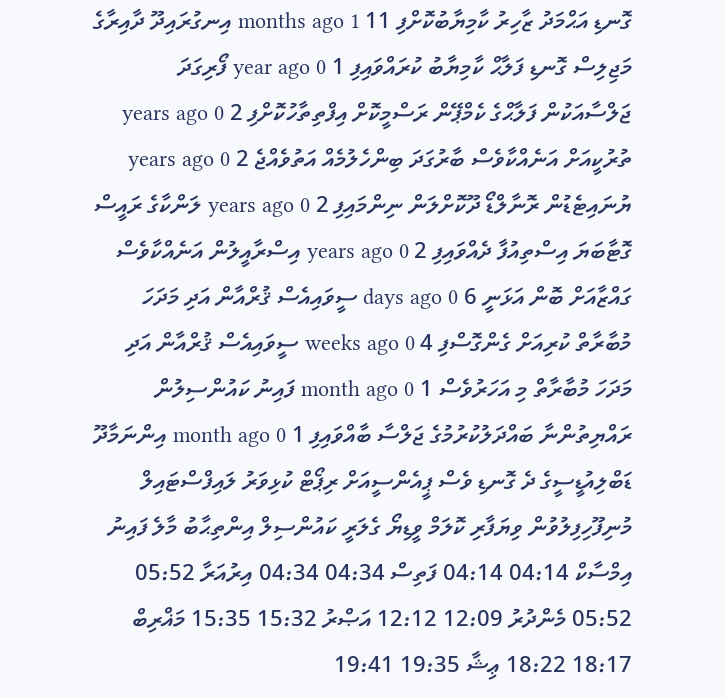ގޮނޑި އަޙްމަދު ޒާހިރު ކާމިޔާބުކޮށްފި 11 months ago 1 އިނގުރައިދޫ ދާއިރާގެ މަޖިލިސް ގޮނޑި ފަލާޙް ކާމިޔާބު ކުރައްވައިފި 1 year ago 0 ފޯރިގަދަ ޖަލްސާއަކުން ފަލާޙްގެ ކެމްޕޭން ރަސްމީކޮށް އިފްތިތާހުކޮށްފި 2 years ago 0 ތުރުކީއަށް އަނެއްކާވެސް ބާރުގަދަ ބިންހެލުމެއް އަތުވެއްޖެ 2 years ago 0 ޔުނައިޓެޑުން ރޮނާލްޑޯ ދޫކޮށްލަން ނިންމައިފި 2 years ago 0 ލަންކާގެ ރައީސް ގޮޓާބަޔަ އިސްތިއުފާ ދެއްވައިފި 2 years ago 0 އިސްރާއީލުން އަނެއްކާވެސް ގައްޒާއަށް ބޮން އަޅަނީ 6 days ago 0 ސީވައިއެސް ޤުރްއާން އަދި މަދަހަ މުބާރާތް ކުރިއަށް ގެންގޮސްފި 4 weeks ago 0 ސީވައިއެސް ޤުރްއާން އަދި މަދަހަ މުބާރާތް މި އަހަރުވެސް 1 month ago 0 ފައިނު ކައުންސިލުން ރައްޔިތުންނާ ބައްދަލުކުރުމުގެ ޖަލްސާ ބާއްވައިފި 1 month ago 0 އިންނަމާދޫ ޑަބްލިއުޑީސީގެ ދެ ގޮނޑި ވެސް ޕީއެންސީއަށް ރިޕޯޓް ކުޅިވަރު ލައިފްސްޓައިލް މުނިފޫހިފިލުވުން ވިޔަފާރި ކޮލަމް ވީޑިޔޯ ގެލަރީ ކައުންސިލް އިންތިޙާބު މާލެ ފައިނު އިމްސާކް 04:14 04:14 ފަތިސް 04:34 04:34 އިރުއަރާ 05:52 05:52 މެންދުރު 12:09 12:12 އަޞްރު 15:32 15:35 މަޣްރިބް 18:17 18:22 ޢިޝާ 19:35 19:41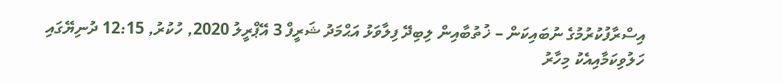އިސްރާފުކުރުމުގެ ނުބައިކަން – ޚުތުބާއިން ލިބިދޭ ފިލާވަޅު އަޙްމަދު ޝަރީފް 3 އޭޕްރީލު 2020, ހުކުރު, 12:15 ދުނިޔޭގައި ހަލުވިކަމާއިއެކު މިހާރު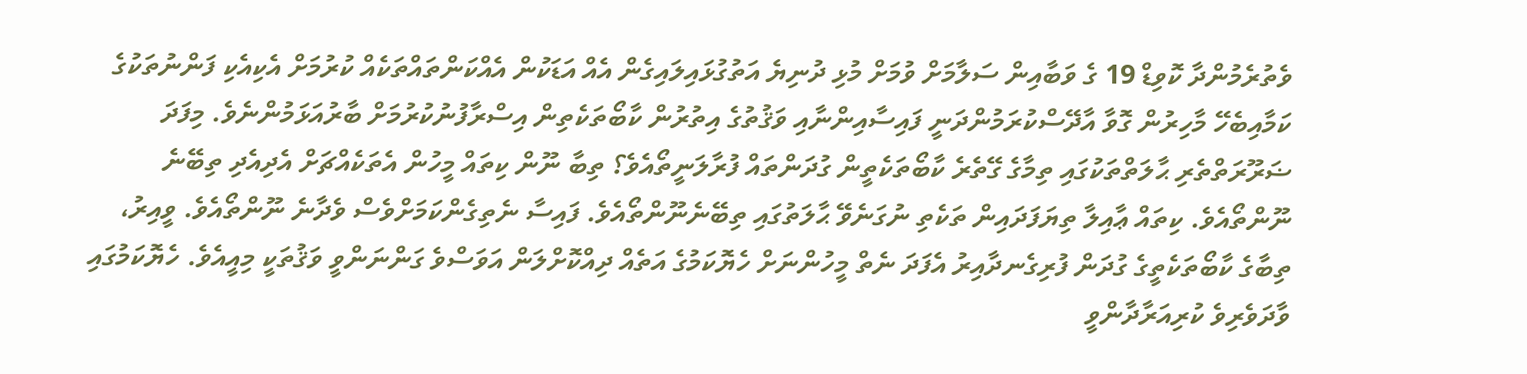ވެތުރެމުންދާ ކޮވިޑް 19 ގެ ވަބާއިން ސަލާމަށް ވުމަށް މުޅި ދުނިޔެ އަތުގުޅައިލައިގެން އެއް އަޑަކުން އެއްކަންތައްތަކެއް ކުރުމަށް އެކިއެކި ފަންނުތަކުގެ ކަމާއިބެހޭ މާހިރުން ގޮވާ އާދޭސްކުރަމުންދަނީ ފައިސާއިންނާއި ވަޤުތުގެ އިތުރުން ކާބޯތަކެތިން އިސްރާފުނުކުރުމަށް ބާރުއަޅަމުންނެވެ. މިފަދަ ޟަރޫރަތްތެރި ޙާލަތްތަކުގައި ތިމާގެ ގޭތެރެ ކާބޯތަކެތީން ގުދަންތައް ފުރާލަނީތޯއެވެ؟ ތިބާ ނޫން ކިތައް މީހުން އެތަކެއްޗަށް އެދިއެދި ތިބޭނެ ނޫންތޯއެވެ. ކިތައް ޢާއިލާ ތިޔަފަދައިން ތަކެތި ނުގަނެވޭ ޙާލަތުގައި ތިބޭނެނޫންތޯއެވެ. ފައިސާ ނެތިގެންކަމަށްވެސް ވެދާނެ ނޫންތޯއެވެ. ވީއިރު، ތިބާގެ ކާބޯތަކެތީގެ ގުދަން ފުރިގެނދާއިރު އެފަދަ ނެތް މީހުންނަށް ހެޔޮކަމުގެ އަތެއް ދިއްކޮށްލަން އަވަސްވެ ގަންނަންވީ ވަޤުތަކީ މިއީއެވެ. ހެޔޮކަމުގައި ވާދަވެރިވެ ކުރިއަރާދާންވީ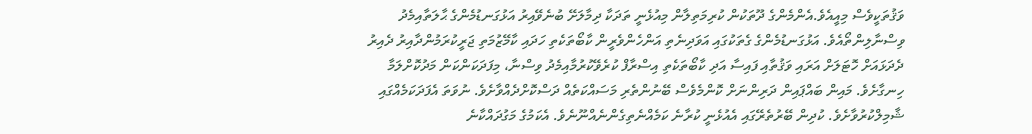ވަޤުތަކީވެސް މިއީއެވެ.އެންމެންގެ ދޫތަކުން ކުރިމަތިލާން މިއުޅެނީ ތަދަކާ ދިމާލަށޭ ބުނެވޭއިރު އަޅުގަނޑުމެންގެ ޙާލަތާއިމެދު ވިސްނާލިންތޯއެވެ. އަޅުގަނޑުމެންގެ ގެތަކުގައި އަވަދިނެތި އަންހެންވެރީން ކާބޯތަކެތި ހަދައި ކާމޭޒުމަތި ޖަރީކުރަމުންދާއިރު ދެއިރު ދެދަޅައަށް ހޮޓަލަށް އަރައި ވަޤުތާއި ފައިސާ އަދި ކާބޯތަކެތި އިސްރާފް ކުރެވޭކުރުމާއިމެދު ވިސްނާ، މިފަދަކަންކަން މަދުކޮށްލަމާ ހިނގާށެވެ. މައިން ބައްޕައިން ދަރިންނަށް ކޮންމެވެސް ބޭނުންތެރި މަސައްކަތެއް ދަސްކޮށްދެއްވާށެވެ. ނުވަތަ އެފަދަކަމެއްގައި ޝާމިލްކުރުވާށެވެ. ކުދިން ބޭރުތެރޭގައި އެއުޅެނީ ކުރާނެ ކަމެއްނެތިގެންނެއްނޫނެވެ. އެކަމުގެ މަގުދައްކާނެ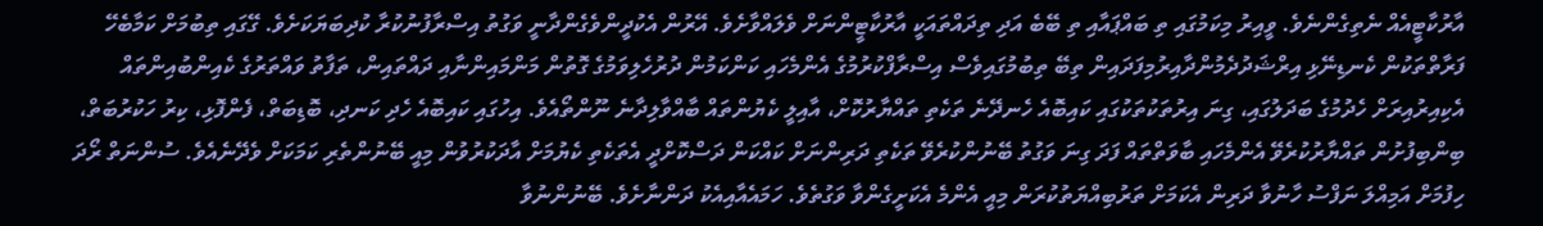އާރުކާޓީއެއް ނެތިގެންނެވެ. ވީއިރު މިކަމުގައި ތި ބައްޕައާއި ތި ބޭބެ އަދި ތިދައްތައަކީ އާރުކާޓީންނަށް ވެލައްވާށެވެ. އޭރުން އެކުދީންވެގެންދާނީ ވަގުތު އިސްރާފުނުކުރާ ކުދިބަޔަކަށެވެ. ގޭގައި ތިބުމަށް ކަމާބެހޭ ފަރާތްތަކުން ކެނޑިނޭޅި އިރްޝަދުދެމުންދާއިރުމިފަދައިން ތިބޭ ތިބުމުގައިވެސް އިސްރާފްކުރުމުގެ އެންމެހައި ކަންކަމުން ދުރުހެލިވަމުގެ ގޮތުން މަންމައިންނާއި ދައްތައިން، ތަފާތު ވައްތަރުގެ ކެއިންބުއިންތައް އެކިއިރުއިރަށް ހެދުމުގެ ބަދަލުގައި، ގިނަ އިރުތަކުތަކުގައި ކައިބޮއެ ހެނދޭނެ ތަކެތި ތައްޔާރުކޮށް، އާއިލީ ކެޔުންތައް ބާއްވާލިދާނެ ނޫންތޯއެވެ. އިހުގައި ކައިބޮއެ ހެދި ކަނދި، ބޮޑިބަތް، ފެންފޮޅި، ކިރު ހަކުރުބަތް، ބިންބިފުށުން ތައްޔާރުކުރެވޭ އެންމެހައި ބާވަތްތައް ފަދަ ގިނަ ވަގުތު ބޭނުންކުރެވޭ ތަކެތި ދަރިންނަށް ކައްކަން ދަސްކޮށްދީ އެތަކެތި ކެޔުމަށް އާދަކުރުވުން މިއީ ބޭނުންތެރި ކަމަކަށް ވެދޭނެއެވެ. ސުންނަތް ރޯދަ ހިފުމަށް އަމިއްލަ ނަފްސު ހާނުވާ ދަރިން އެކަމަށް ތަރުބިއްޔަތުކުރަން މިއީ އެންމެ އެކަށީގެންވާ ވަގުތެވެ. ހަމައެއާއިއެކު ދަންނާށެވެ. ބޭނުންނުވާ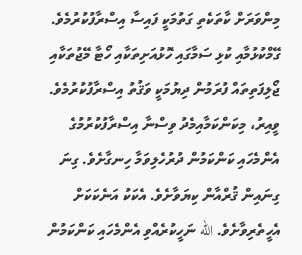މިންވަރަށް ކާތަކެތި ގަތުމަކީ ފައިސާ އިސްރާފުކުރުމެވެ. ގޭމްކުޅުމާއި ކުޅި ސަމާގައި ހޮޅުއަށިތަކާއި ހޯޓާ މޭޖުތަކާއި ޖޯލިފަތިތައް ފުރަމުން ދިޔުމަކީ ވަޤުތު އިސްރާފުކުރުމެވެ. ވީއިރު، މިކަންކަމާއިމެދު ވިސްނާ އިސްރާފުކުރުމުގެ އެންމެހައި ކަންކަމުން ދުރުހެލިވަމާ ހިނގާށެވެ. ގިނަ ގިނައިން ޤުރްއާން ކިޔަވާށެވެ. އެކަކު އަނެކަކަށް އެހީތެރިވާށެވެ. الله ނަހީކުރެއްވި އެންމެހައި ކަންކަމުން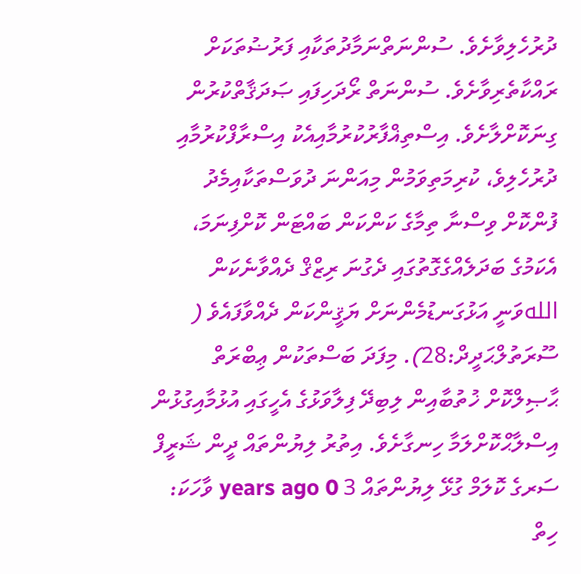ދުރުހެލިވާށެވެ. ސުންނަތްނަމާދުތަކާއި ފަރުޟުތަކަށް ރައްކާތެރިވާށެވެ. ސުންނަތް ރޯދަހިފައި ޞަދަޤާތްކުރުން ގިނަކޮށްލާށެވެ. އިސްތިޣްފާރުކުރުމާއިއެކު އިސްރާފްކުރުމާއި ދުރުހެލިވެ، ކުރިމަތިވަމުން މިއަންނަ ދުވަސްތަކާއިމެދު ފުންކޮށް ވިސްނާ ތިމާގެ ކަންކަން ބައްޓަން ކޮށްފިނަމަ، އެކަމުގެ ބަދަލެއްގެގޮތުގައި ދެގުނަ ރިޒްޤް ދެއްވާނެކަން اللهވަނީ އަޅުގަނޑުމެންނަށް ޔަޤީންކަން ދެއްވާފައެވެ ( ސޫރަތުލްޙަދީދް:28). މިފަދަ ބަސްތަކުން ޢިބްރަތް ޙާޞިލްކޮށް ޚުތުބާއިން ލިބިދޭ ފިލާވަޅުގެ އެހީގައި އުޅުމާއިގުޅުން އިސްލާޙްކޮށްލަމާ ހިނގާށެވެ. އިތުރު ލިޔުންތައް ދީން ޝަރީފް ސަރގެ ކޮލަމް ގުޅޭ ލިޔުންތައް 3 years ago 0 ވާހަކަ: ހިތް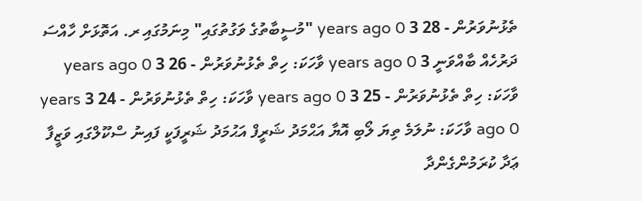ތެޅުނުވަރުން - 28 3 years ago 0 "މުސީބާތުގެ ވަގުތުގައި" މިނަމުގައި ރ. އަތޮޅަށް ހާއްސަ ދަރުހެއް ބާއްވަނީ 3 years ago 0 ވާހަކަ: ހިތް ތެޅުނުވަރުން - 26 3 years ago 0 ވާހަކަ: ހިތް ތެޅުނުވަރުން - 25 3 years ago 0 ވާހަކަ: ހިތް ތެޅުނުވަރުން - 24 3 years ago 0 ވާހަކަ: ނުލަމެ ތިޔަ ލޯބި އޮޔާ އަޙްމަދު ޝަރީފް އަޙުމަދު ޝަރީފަކީ ފައިނު ސްކޫލްގައި ވަޒީފާ ޢަދާ ކުރަމުންގެންދާ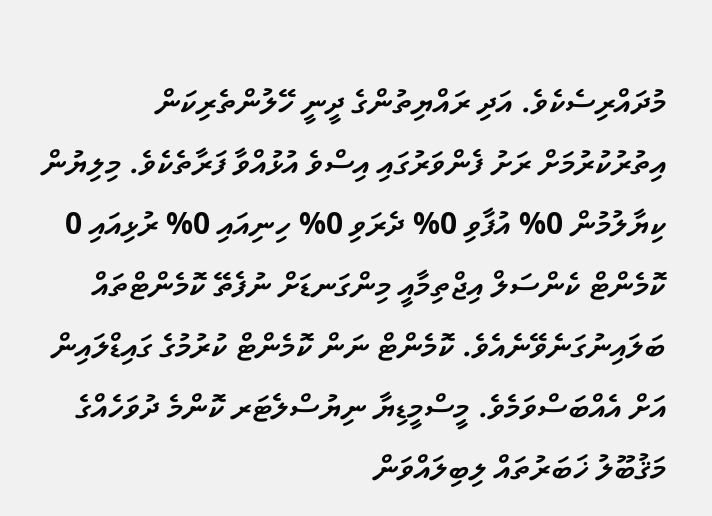މުދައްރިސެކެވެ. އަދި ރައްޔިތުންގެ ދީނީ ހޭލުންތެރިކަން އިތުރުކުރުމަށް ރަށު ފެންވަރުގައި އިސްވެ އުޅުއްވާ ފަރާތެކެވެ. މިލިޔުން ކިޔާލުމުން 0% އުފާވި 0% ދެރަވި 0% ހިނިއައި 0% ރުޅިއައި 0 ކޮމެންޓް ކެންސަލް އިޖްތިމާއީ މިންގަނޑަށް ނުފެތޭ ކޮމެންޓްތައް ބަލައިނުގަނެވޭނެއެވެ. ކޮމެންޓް ނަން ކޮމެންޓް ކުރުމުގެ ގައިޑްލައިން އަށް އެއްބަސްވަމެވެ. މީސްމީޑިޔާ ނިޔުސްލެޓަރ ކޮންމެ ދުވަހެއްގެ މަޤުބޫލު ޚަބަރުތައް ލިބިލައްވަން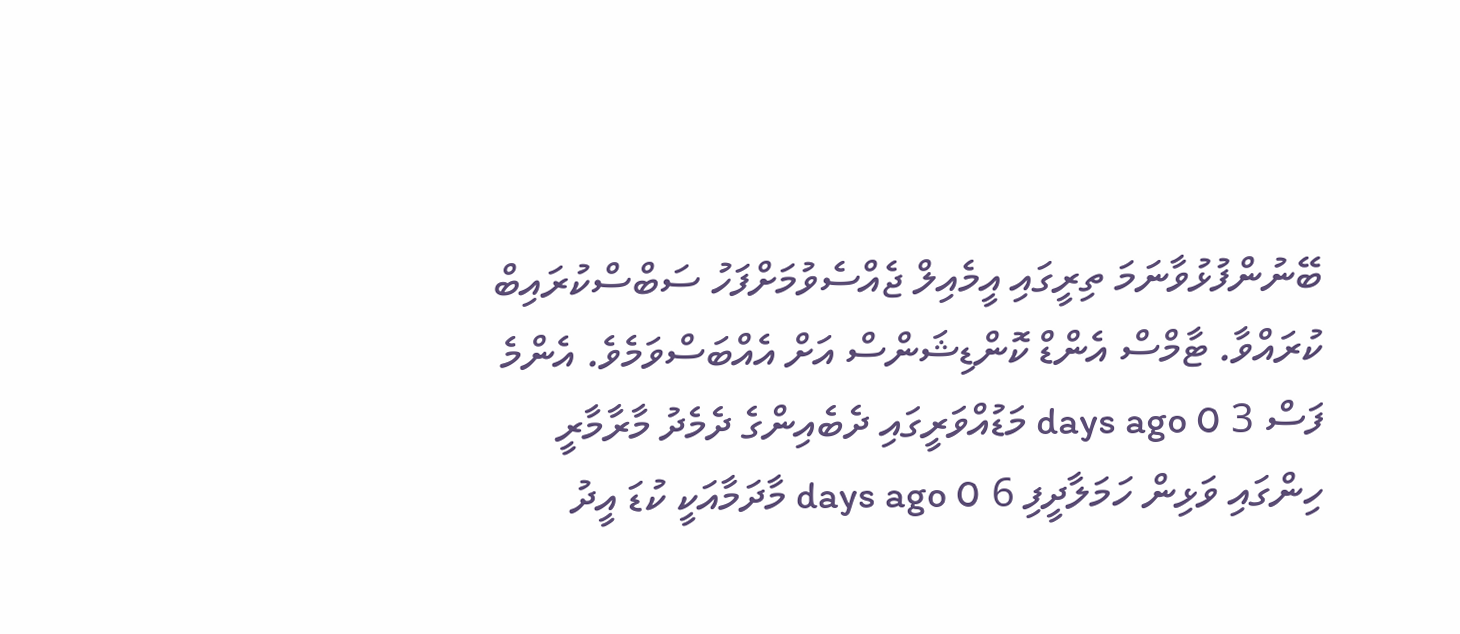ބޭނުންފުޅުވާނަމަ ތިރީގައި އީމެއިލް ޖެއްސެވުމަށްފަހު ސަބްސްކުރައިބް ކުރައްވާ. ޓާމްސް އެންޑް ކޮންޑިޝަންސް އަށް އެއްބަސްވަމެވެ. އެންމެ ފަސް 3 days ago 0 މަޑުއްވަރީގައި ދެބެއިންގެ ދެމެދު މާރާމާރީ ހިންގައި ވަޅިން ހަމަލާދީފި 6 days ago 0 މާދަމާއަކީ ކުޑަ އީދު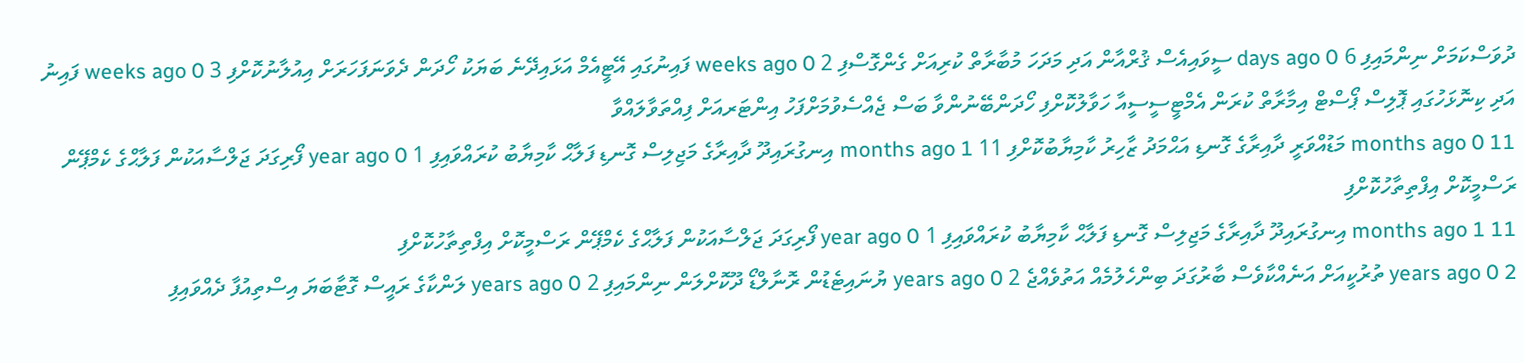ދުވަސްކަމަށް ނިންމައިފި 6 days ago 0 ސީވައިއެސް ޤުރްއާން އަދި މަދަހަ މުބާރާތް ކުރިއަށް ގެންގޮސްފި 2 weeks ago 0 ފައިނުގައި އޭޓީއެމް އަޅައިދޭނެ ބަޔަކު ހޯދަން ދެވަނަފަހަރަށް އިއުލާނުކޮށްފި 3 weeks ago 0 ފައިނު އަދި ކިނޮޅަހުގައި ޕޮލިސް ޕޯސްޓް އިމާރާތް ކުރަން އެމްޓީސީސީއާ ހަވާލުކޮށްފި ހޯދަންބޭނުންވާ ބަސް ޖެއްސެވުމަށްފަހު އިންޓަރއަށް ފިއްތަވާލައްވާ
11 months ago 0 މަޑުއްވަރީ ދާއިރާގެ ގޮނޑި އަޙްމަދު ޒާހިރު ކާމިޔާބުކޮށްފި 11 months ago 1 އިނގުރައިދޫ ދާއިރާގެ މަޖިލިސް ގޮނޑި ފަލާޙް ކާމިޔާބު ކުރައްވައިފި 1 year ago 0 ފޯރިގަދަ ޖަލްސާއަކުން ފަލާޙްގެ ކެމްޕޭން ރަސްމީކޮށް އިފްތިތާހުކޮށްފި
11 months ago 1 އިނގުރައިދޫ ދާއިރާގެ މަޖިލިސް ގޮނޑި ފަލާޙް ކާމިޔާބު ކުރައްވައިފި 1 year ago 0 ފޯރިގަދަ ޖަލްސާއަކުން ފަލާޙްގެ ކެމްޕޭން ރަސްމީކޮށް އިފްތިތާހުކޮށްފި
2 years ago 0 ތުރުކީއަށް އަނެއްކާވެސް ބާރުގަދަ ބިންހެލުމެއް އަތުވެއްޖެ 2 years ago 0 ޔުނައިޓެޑުން ރޮނާލްޑޯ ދޫކޮށްލަން ނިންމައިފި 2 years ago 0 ލަންކާގެ ރައީސް ގޮޓާބަޔަ އިސްތިއުފާ ދެއްވައިފި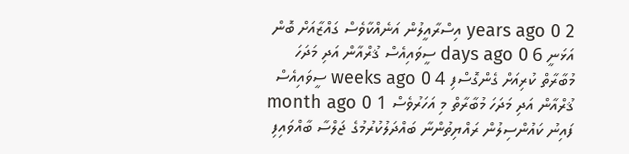2 years ago 0 އިސްރާއީލުން އަނެއްކާވެސް ގައްޒާއަށް ބޮން އަޅަނީ 6 days ago 0 ސީވައިއެސް ޤުރްއާން އަދި މަދަހަ މުބާރާތް ކުރިއަށް ގެންގޮސްފި 4 weeks ago 0 ސީވައިއެސް ޤުރްއާން އަދި މަދަހަ މުބާރާތް މި އަހަރުވެސް 1 month ago 0 ފައިނު ކައުންސިލުން ރައްޔިތުންނާ ބައްދަލުކުރުމުގެ ޖަލްސާ ބާއްވައިފި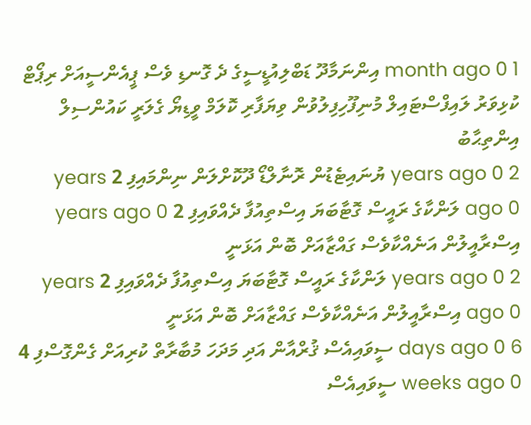1 month ago 0 އިންނަމާދޫ ޑަބްލިއުޑީސީގެ ދެ ގޮނޑި ވެސް ޕީއެންސީއަށް ރިޕޯޓް ކުޅިވަރު ލައިފްސްޓައިލް މުނިފޫހިފިލުވުން ވިޔަފާރި ކޮލަމް ވީޑިޔޯ ގެލަރީ ކައުންސިލް އިންތިޙާބު
2 years ago 0 ޔުނައިޓެޑުން ރޮނާލްޑޯ ދޫކޮށްލަން ނިންމައިފި 2 years ago 0 ލަންކާގެ ރައީސް ގޮޓާބަޔަ އިސްތިއުފާ ދެއްވައިފި 2 years ago 0 އިސްރާއީލުން އަނެއްކާވެސް ގައްޒާއަށް ބޮން އަޅަނީ
2 years ago 0 ލަންކާގެ ރައީސް ގޮޓާބަޔަ އިސްތިއުފާ ދެއްވައިފި 2 years ago 0 އިސްރާއީލުން އަނެއްކާވެސް ގައްޒާއަށް ބޮން އަޅަނީ
6 days ago 0 ސީވައިއެސް ޤުރްއާން އަދި މަދަހަ މުބާރާތް ކުރިއަށް ގެންގޮސްފި 4 weeks ago 0 ސީވައިއެސް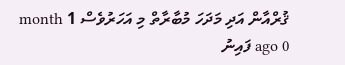ޤުރްއާން އަދި މަދަހަ މުބާރާތް މި އަހަރުވެސް 1 month ago 0 ފައިނު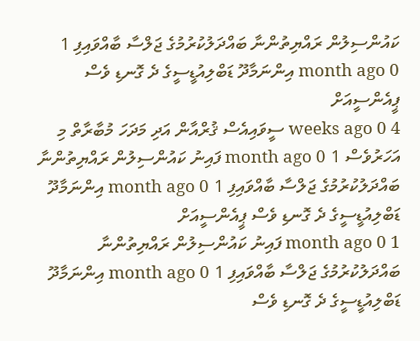ކައުންސިލުން ރައްޔިތުންނާ ބައްދަލުކުރުމުގެ ޖަލްސާ ބާއްވައިފި 1 month ago 0 އިންނަމާދޫ ޑަބްލިއުޑީސީގެ ދެ ގޮނޑި ވެސް ޕީއެންސީއަށް
4 weeks ago 0 ސީވައިއެސް ޤުރްއާން އަދި މަދަހަ މުބާރާތް މި އަހަރުވެސް 1 month ago 0 ފައިނު ކައުންސިލުން ރައްޔިތުންނާ ބައްދަލުކުރުމުގެ ޖަލްސާ ބާއްވައިފި 1 month ago 0 އިންނަމާދޫ ޑަބްލިއުޑީސީގެ ދެ ގޮނޑި ވެސް ޕީއެންސީއަށް
1 month ago 0 ފައިނު ކައުންސިލުން ރައްޔިތުންނާ ބައްދަލުކުރުމުގެ ޖަލްސާ ބާއްވައިފި 1 month ago 0 އިންނަމާދޫ ޑަބްލިއުޑީސީގެ ދެ ގޮނޑި ވެސް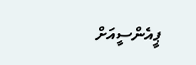ޕީއެންސީއަށް